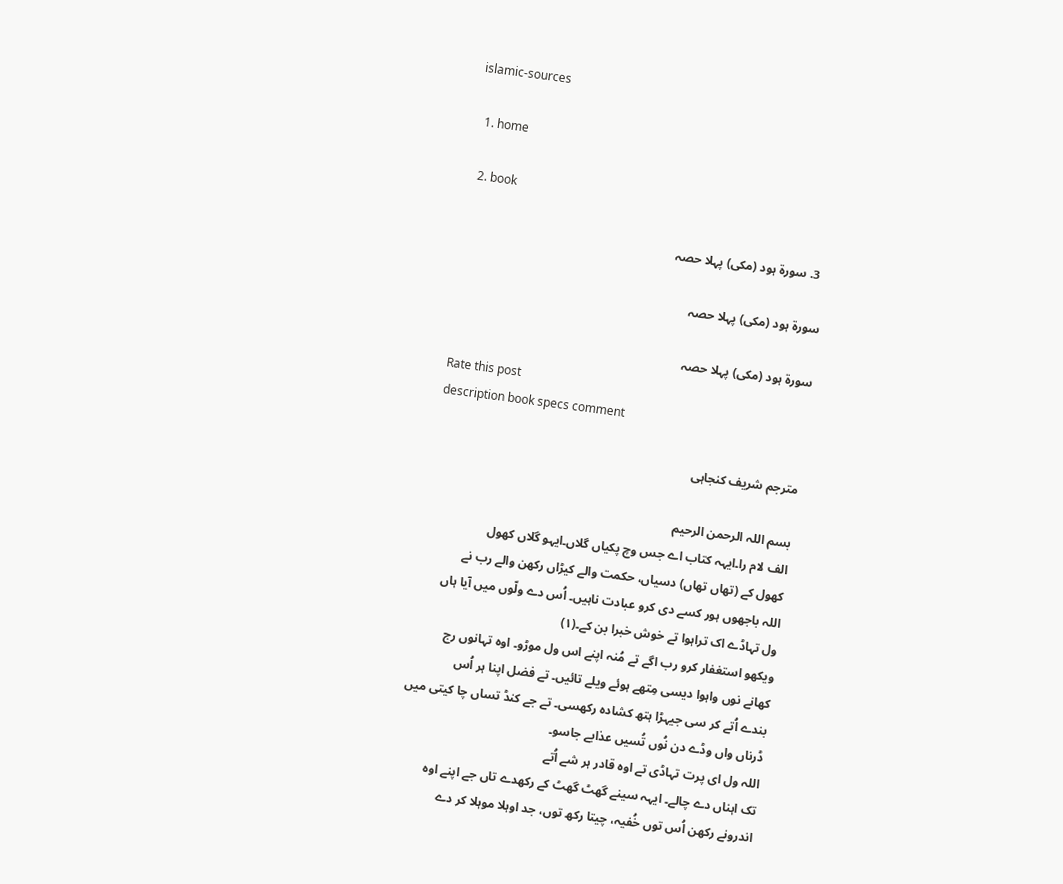islamic-sources

  1. home

  2. book

  3. سورۃ ہود (مکی) پہلا حصہ

سورۃ ہود (مکی) پہلا حصہ

سورۃ ہود (مکی) پہلا حصہ
Rate this post
description book specs comment

مترجم شریف کنجاہی

بسم اللہ الرحمن الرحیم
الف لام را۔ایہہ کتاب اے جس وچ پکیاں گلاں۔ایہو گلاں کھول
کھول کے (تھاں تھاں) دسیاں، حکمت والے کیڑاں رکھن والے رب نے
اللہ باجھوں ہور کسے دی کرو عبادت ناہیں۔ اُس دے ولّوں میں آیا ہاں
ول تہاڈے اک تراہوا تے خوش خبرا بن کے۔(١)
ویکھو استغفار کرو رب اگے تے مُنہ اپنے اس ول موڑو۔ اوہ تہانوں رج
کھانے نوں واہوا دیسی مِتھے ہوئے ویلے تائیں۔ تے فضل اپنا ہر اُس
بندے اُتے کر سی جیہڑا ہتھ کشادہ رکھسی۔ تے جے کنڈ تساں چا کیتی میں
ڈرناں واں وڈے دن نُوں تُسیں عذابے جاسو۔
اللہ ول ای پرت تہاڈی تے اوہ قادر ہر شے اُتے
تک اہناں دے چالے۔ ایہہ سینے گھٹ گھٹ کے رکھدے تاں جے اپنے اوہ
اندرونے رکھن اُس توں خُفیہ، چیتا رکھ توں، جد اوہلا موہلا کر دے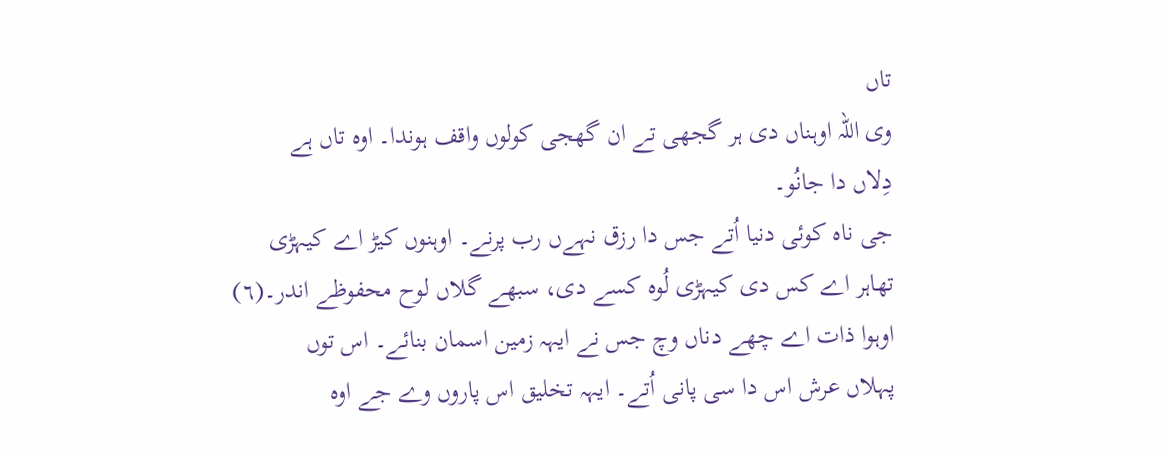تاں
وی اللہ اوہناں دی ہر گجھی تے ان گھجی کولوں واقف ہوندا۔ اوہ تاں ہے
دِلاں دا جانُو۔
جی ناہ کوئی دنیا اُتے جس دا رزق نہےں رب پرنے۔ اوہنوں کیڑ اے کیہڑی
تھاہر اے کس دی کیہڑی لُوہ کسے دی، سبھے گلاں لوح محفوظے اندر۔(٦)
اوہوا ذات اے چھے دناں وچ جس نے ایہہ زمین اسمان بنائے۔ اس توں
پہلاں عرش اس دا سی پانی اُتے۔ ایہہ تخلیق اس پاروں وے جے اوہ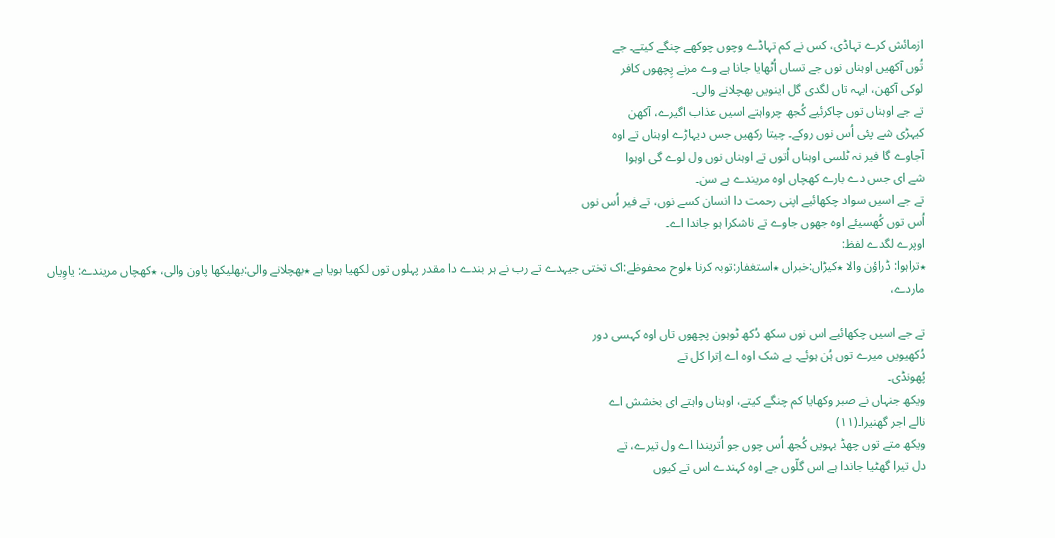ازمائش کرے تہاڈی، کس نے کم تہاڈے وچوں چوکھے چنگے کیتے۔ جے
تُوں آکھیں اوہناں نوں جے تساں اُٹھایا جانا ہے وے مرنے پِچھوں کافر
لوکی آکھن، ایہہ تاں لگدی گل اینویں بھچلانے والی۔
تے جے اوہناں توں چاکرئیے کُجھ چرواہتے اسیں عذاب اگیرے، آکھن
کیہڑی شے پئی اُس نوں روکے۔ چیتا رکھیں جس دیہاڑے اوہناں تے اوہ
آجاوے گا فیر نہ ٹلسی اوہناں اُتوں تے اوہناں نوں ول لوے گی اوہوا
شے ای جس دے بارے کھچاں اوہ مریندے ہے سن۔
تے جے اسیں سواد چکھائیے اپنی رحمت دا انسان کسے نوں، تے فیر اُس نوں
اُس توں کُھسیئے اوہ جھوں جاوے تے ناشکرا ہو جاندا اے۔
اوپرے لگدے لفظ:
٭تراہوا: ڈراؤن والا ٭کیڑاں:خبراں ٭استغفار:توبہ کرنا ٭لوح محفوظے:اک تختی جیہدے تے رب نے ہر بندے دا مقدر پہلوں توں لکھیا ہویا ہے ٭بھچلانے والی:بھلیکھا پاون والی، ٭کھچاں مریندے: یاوِیاں ماردے،

تے جے اسیں چکھائیے اس نوں سکھ دُکھ ٹوہون پچھوں تاں اوہ کہسی دور
دُکھیویں میرے توں ہُن ہوئے۔ بے شک اوہ اے اِترا کل تے
پُھونڈی۔
ویکھ جنہاں نے صبر وکھایا کم چنگے کیتے، اوہناں واہتے ای بخشش اے
نالے اجر گھنیرا۔(١١)
ویکھ متے توں چھڈ بہویں کُجھ اُس چوں جو اُتریندا اے ول تیرے، تے
دل تیرا گھٹیا جاندا ہے اس گلّوں جے اوہ کہندے اس تے کیوں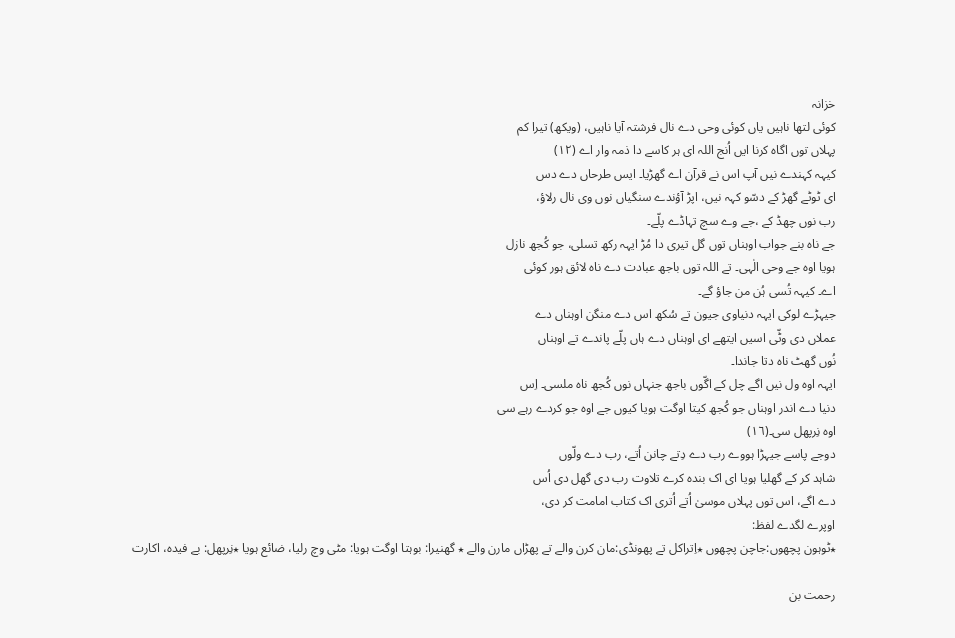خزانہ
کوئی لتھا ناہیں یاں کوئی وحی دے نال فرشتہ آیا ناہیں، (ویکھ) تیرا کم
پہلاں توں اگاہ کرنا ایں اُنج اللہ ای ہر کاسے دا ذمہ وار اے (١٢)
کیہہ کہندے نیں آپ اس نے قرآن اے گھڑیا۔ ایس طرحاں دے دس
ای ٹوٹے گھڑ کے دسّو کہہ نیں، اپڑ آؤندے سنگیاں نوں وی نال رلاؤ،
رب نوں چھڈ کے ،جے وے سچ تہاڈے پلّے۔
جے ناہ بنے جواب اوہناں توں گل تیری دا مُڑ ایہہ رکھ تسلی، جو کُجھ نازل
ہویا اوہ جے وحی الٰہی۔ تے اللہ توں باجھ عبادت دے ناہ لائق ہور کوئی
اے۔ کیہہ تُسی ہُن من جاؤ گے۔
جیہڑے لوکی ایہہ دنیاوی جیون تے سُکھ اس دے منگن اوہناں دے
عملاں دی وٹّی اسیں ایتھے ای اوہناں دے ہاں پلّے پاندے تے اوہناں
نُوں گھٹ ناہ دتا جاندا۔
ایہہ اوہ ول نیں اگے چل کے اگّوں باجھ جنہاں نوں کُجھ ناہ ملسی۔ اِس
دنیا دے اندر اوہناں جو کُجھ کیتا اوگت ہویا کیوں جے اوہ جو کردے رہے سی
اوہ نِرپھل سی۔(١٦)
دوجے پاسے جیہڑا ہووے رب دے دِتے چانن اُتے، رب دے ولّوں
شاہد کر کے گھلیا ہویا ای اک بندہ کرے تلاوت رب دی گھل دی اُس
دے اگے، اس توں پہلاں موسیٰ اُتے اُتری اک کتاب امامت کر دی،
اوپرے لگدے لفظ:
٭ٹوہون پچھوں:جاچن پچھوں ٭اِتراکل تے پھونڈی:مان کرن والے تے پھڑاں مارن والے ٭ گھنیرا: بوہتا اوگت ہویا: مٹی وچ رلیا، ضائع ہویا ٭نِرپھل: بے فیدہ، اکارت

رحمت بن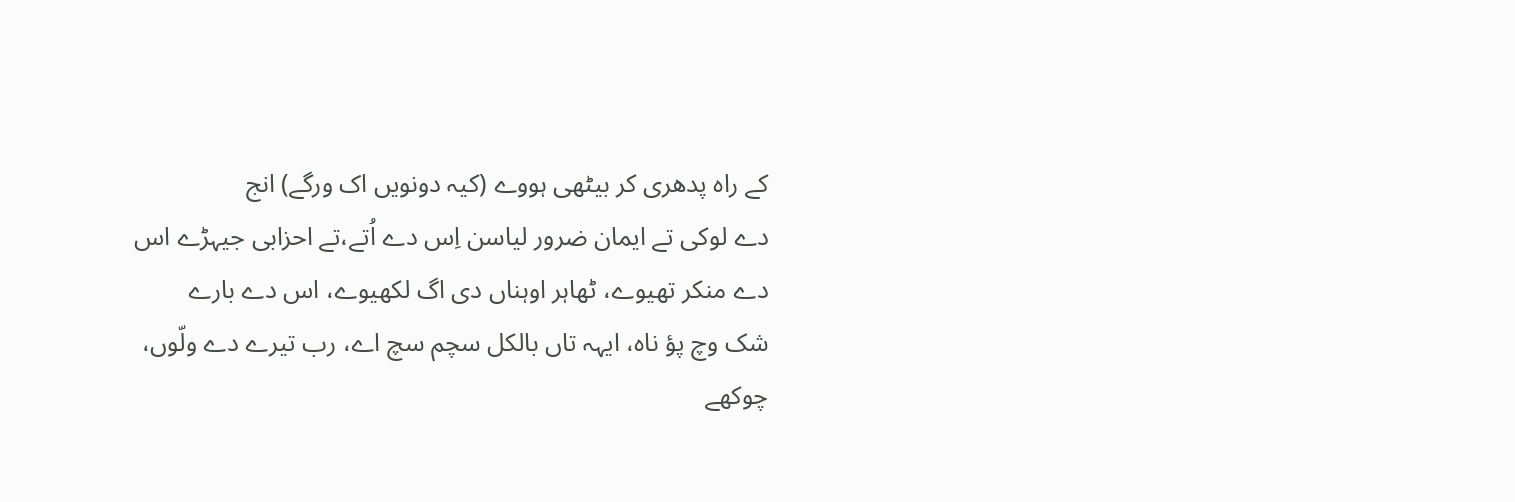کے راہ پدھری کر بیٹھی ہووے (کیہ دونویں اک ورگے) انج
دے لوکی تے ایمان ضرور لیاسن اِس دے اُتے،تے احزابی جیہڑے اس
دے منکر تھیوے، ٹھاہر اوہناں دی اگ لکھیوے، اس دے بارے
شک وچ پؤ ناہ، ایہہ تاں بالکل سچم سچ اے، رب تیرے دے ولّوں،
چوکھے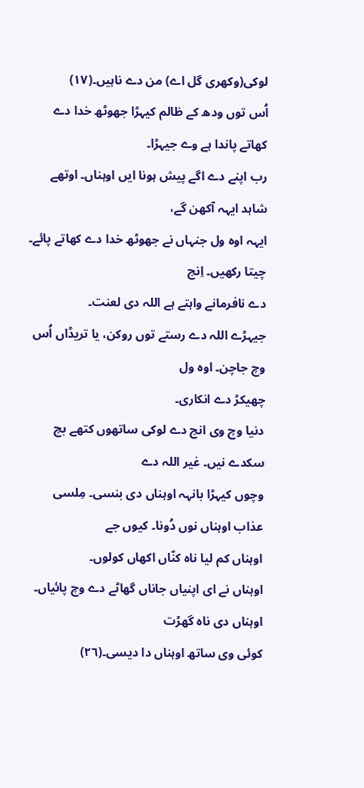لوکی(وکھری گل اے) من دے ناہیں۔(١٧)
اُس توں ودھ کے ظالم کیہڑا جھوٹھ خدا دے کھاتے پاندا ہے وے جیہڑا۔
رب اپنے دے اگے پیش ہونا ایں اوہناں۔ اوتھے شاہد ایہہ آکھن گے،
ایہہ اوہ ول جنہاں نے جھوٹھ خدا دے کھاتے پائے۔ چیتا رکھیں۔ اِنج
دے نافرمانے واہتے ہے اللہ دی لعنت۔
جیہڑے اللہ دے رستے توں روکن، یا تریڈاں اُس وچ جاچن۔ اوہ ول
چھیکڑ دے انکاری۔
دنیا وچ وی انج دے لوکی ساتھوں کتھے بچ سکدے نیں۔ غیر اللہ دے
وچوں کیہڑا بانہہ اوہناں دی بنسی۔ مِلسی عذاب اوہناں نوں دُونا۔ کیوں جے
اوہناں کم لیا ناہ کنّاں اکھاں کولوں۔
اوہناں نے ای اپنیاں جاناں گھاٹے دے وچ پائیاں۔ اوہناں دی ناہ گھڑت
کوئی وی ساتھ اوہناں دا دیسی۔(٢٦)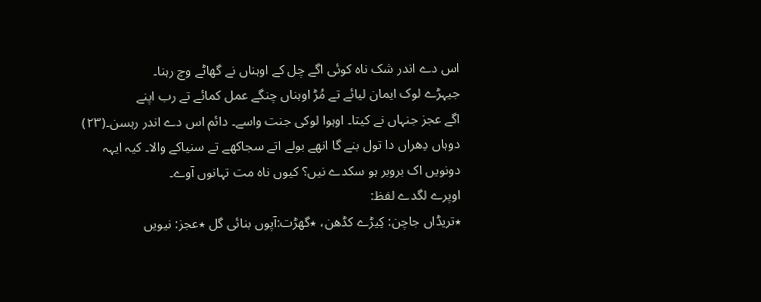اس دے اندر شک ناہ کوئی اگے چل کے اوہناں نے گھاٹے وچ رہنا۔
جیہڑے لوک ایمان لیائے تے مُڑ اوہناں چنگے عمل کمائے تے رب اپنے
اگے عجز جنہاں نے کیتا۔ اوہوا لوکی جنت واسے۔ دائم اس دے اندر رہسن۔(٢٣)
دوہاں دِھراں دا تول بنے گا انھے بولے اتے سجاکھے تے سنیاکے والا۔ کیہ ایہہ
دونویں اک بروبر ہو سکدے نیں؟ کیوں ناہ مت تہانوں آوے۔
اوپرے لگدے لفظ:
٭تریڈاں جاچن: کِیڑے کڈھن، ٭گھڑت:آپوں بنائی گل ٭عجز: نیویں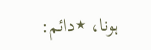ہونا، ٭دائم: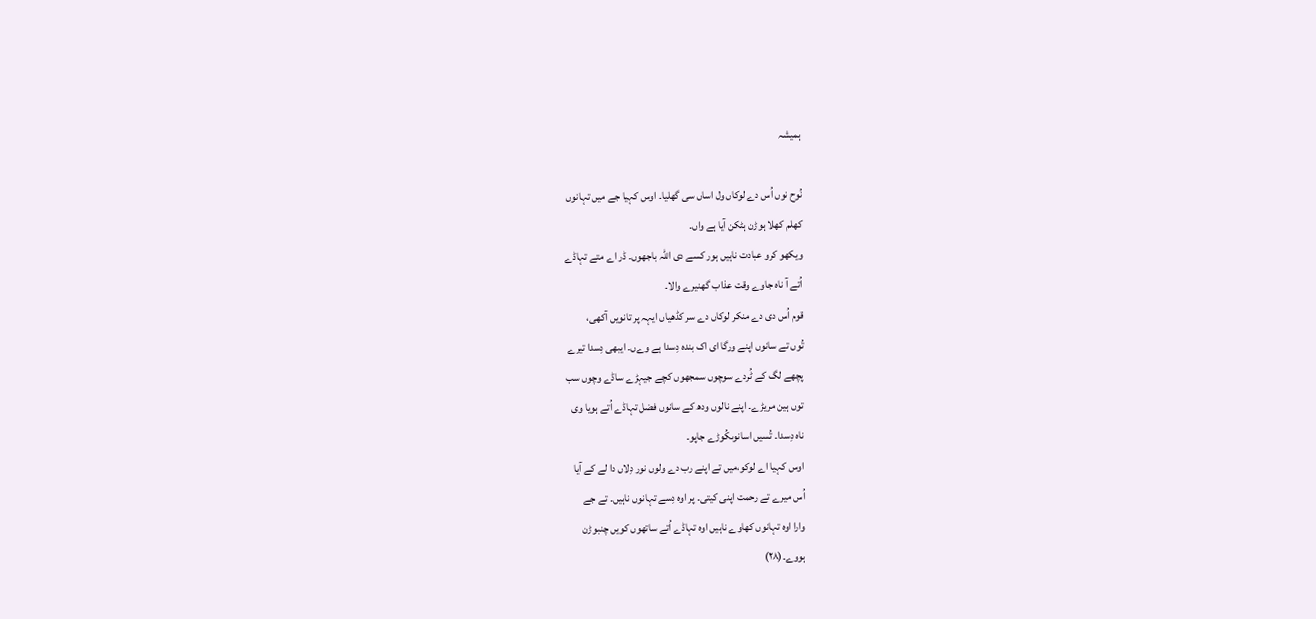ہمیشہ

نُوح نوں اُس دے لوکاں ول اساں سی گھلیا۔ اوس کہیا جے میں تہانوں
کھلم کھلا ہوڑن ہٹکن آیا ہے واں۔
ویکھو کرو عبادت ناہیں ہور کسے دی اللہ باجھوں۔ ڈر اے متے تہاڈے
اُتے آ ناہ جاوے وقت عذاب گھنیرے والا۔
قوم اُس دی دے منکر لوکاں دے سر کڈھیاں ایہہ پر تانویں آکھی،
تُوں تے سانوں اپنے ورگا ای اک بندہ دِسدا ہے وےں۔ ایبھی دِسدا تیرے
پچھے لگ کے ٹُردے سوچوں سمجھوں کچے جیہڑے ساڈے وچوں سب
توں ہین مریڑے۔ اپنے نالوں ودھ کے سانوں فضل تہاڈے اُتے ہویا وی
ناہ دِسدا۔ تُسیں اسانوںکُوڑے جاپو۔
اوس کہیا اے لوکو،میں تے اپنے رب دے ولوں نور دِلاں دا لے کے آیا
اُس میرے تے رحمت اپنی کیتی۔ پر اوہ دِسے تہانوں ناہیں۔ تے جے
وارا اوہ تہانوں کھاوے ناہیں اوہ تہاڈے اُتے ساتھوں کویں چنبوڑن
ہووے۔(٢٨)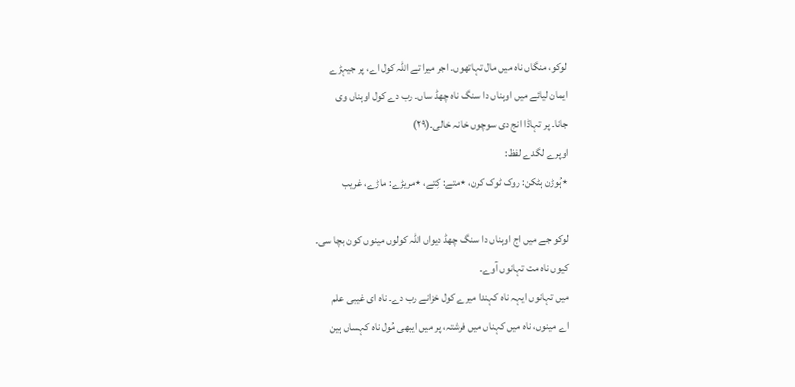لوکو، منگاں ناہ میں مال تہاتھوں۔ اجر میرا تے اللہ کول اے، پر جیہڑے
ایمان لیائے میں اوہناں دا سنگ ناہ چھڈ ساں۔ رب دے کول اوہناں وی
جانا۔ پر تہاڈا انج دی سوچوں خانہ خالی۔(٢٩)
اوپرے لگدے لفظ:
٭ہُوڑن ہٹکن: روک ٹوک کرن، ٭متے: کِتے، ٭مریڑے: ماڑے، غریب

لوکو جے میں اج اوہناں دا سنگ چھڈ دیواں اللہ کولوں مینوں کون بچا سی۔
کیوں ناہ مت تہانوں آوے۔
میں تہانوں ایہہ ناہ کہندا میرے کول خزانے رب دے۔ ناہ ای غیبی علم
اے مینوں، ناہ میں کہناں میں فرشتہ، پر میں ایبھی مُول ناہ کہساں ہین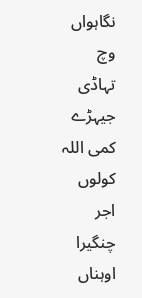نگاہواں وچ تہاڈی جیہڑے کمی اللہ کولوں اجر چنگیرا اوہناں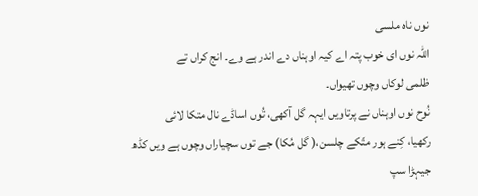نوں ناہ ملسی
اللہ نوں ای خوب پتہ اے کیہ اوہناں دے اندر ہے وے۔ انج کراں تے
ظلمی لوکاں وچوں تھیواں۔
نُوح نوں اوہناں نے پرتاویں ایہہ گل آکھی، تُوں اساڈے نال متکا لائی
رکھیا، کِنے ہور متّکے چلسن،( گل مُکا) جے توں سچیاراں وچوں ہے ویں کڈھ
جیہڑا سپ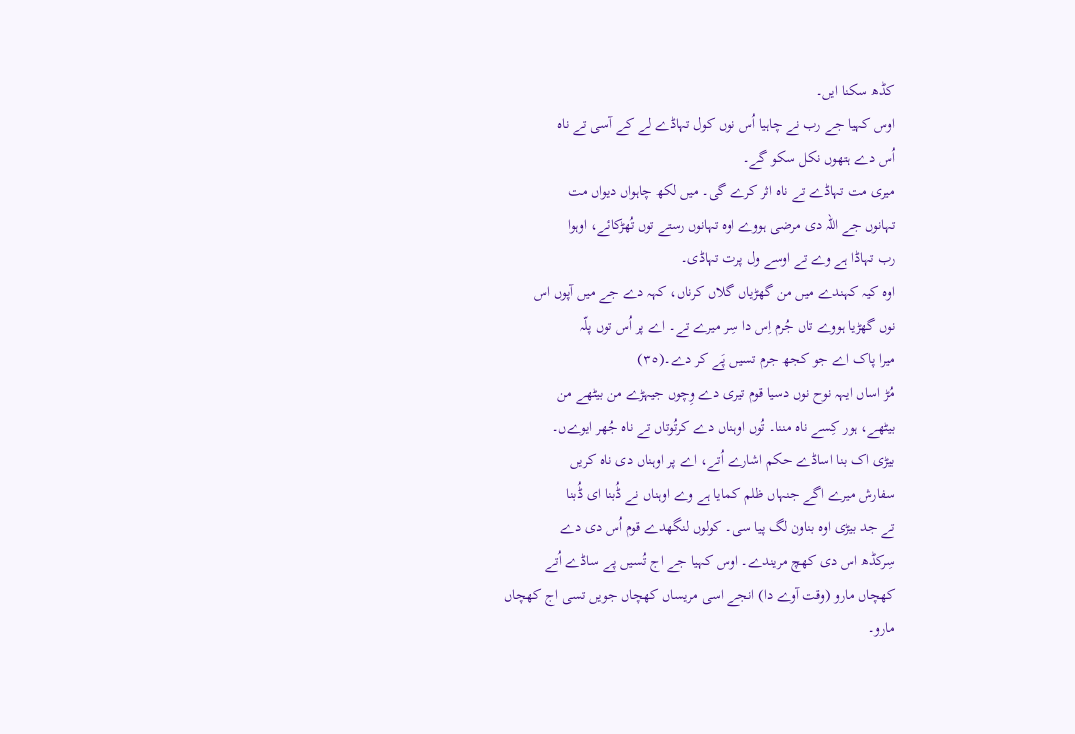کڈھ سکنا ایں۔
اوس کہیا جے رب نے چاہیا اُس نوں کول تہاڈے لے کے آسی تے ناہ
اُس دے ہتھوں نکل سکو گے۔
میری مت تہاڈے تے ناہ اثر کرے گی۔ میں لکھ چاہواں دیواں مت
تہانوں جے اللہ دی مرضی ہووے اوہ تہانوں رستے توں تُھڑکائے، اوہوا
رب تہاڈا ہے وے تے اوسے ول پرت تہاڈی۔
اوہ کیہ کہندے میں من گھڑیاں گلاں کرناں، کہہ دے جے میں آپوں اس
نوں گھڑیا ہووے تاں جُرم اِس دا سِر میرے تے۔ اے پر اُس توں پلّہ
میرا پاک اے جو کجھ جرم تسیں پَے کر دے۔(٣٥)
مُڑ اساں ایہہ نوح نوں دسیا قوم تیری دے وِچوں جیہڑے من بیٹھے من
بیٹھے، ہور کِسے ناہ مننا۔ تُوں اوہناں دے کرتُوتاں تے ناہ جُھر ایوےں۔
بیڑی اک بنا اساڈے حکم اشارے اُتے، اے پر اوہناں دی ناہ کریں
سفارش میرے اگے جنہاں ظلم کمایا ہے وے اوہناں نے ڈُبنا ای ڈُبنا
تے جد بیڑی اوہ بناون لگ پیا سی۔ کولوں لنگھدے قوم اُس دی دے
سِرکڈھ اس دی کھچ مریندے۔ اوس کہیا جے اج تُسیں پے ساڈے اُتے
کھچاں مارو (وقت آوے دا) انجے اسی مریساں کھچاں جویں تسی اج کھچاں
مارو۔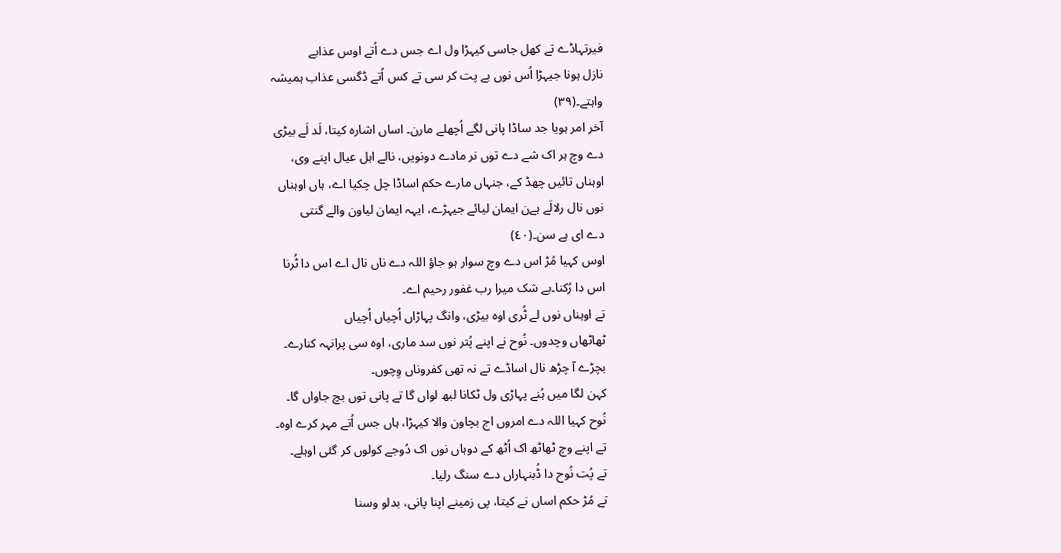فیرتہاڈے تے کھل جاسی کیہڑا ول اے جس دے اُتے اوس عذابے
نازل ہونا جیہڑا اُس نوں بے پت کر سی تے کس اُتے ڈگسی عذاب ہمیشہ
واہتے۔(٣٩)
آخر امر ہویا جد ساڈا پانی لگے اُچھلے مارن۔ اساں اشارہ کیتا، لَد لَے بیڑی
دے وچ ہر اک شے دے توں نر مادے دونویں، نالے اہل عیال اپنے وی،
اوہناں تائیں چھڈ کے، جنہاں مارے حکم اساڈا چل چکیا اے، ہاں اوہناں
نوں نال رلالَے ہےن ایمان لیائے جیہڑے، ایہہ ایمان لیاون والے گنتی
دے ای ہے سن۔(٤٠)
اوس کہیا مُڑ اس دے وچ سوار ہو جاؤ اللہ دے ناں نال اے اس دا ٹُرنا
اس دا رُکنا۔بے شک میرا رب غفور رحیم اے۔
تے اوہناں نوں لے ٹُری اوہ بیڑی، وانگ پہاڑاں اُچیاں اُچیاں
ٹھاٹھاں وچدوں۔ نُوح نے اپنے پُتر نوں سد ماری، اوہ سی پرانہہ کنارے۔
بچڑے آ چڑھ نال اساڈے تے نہ تھی کفروناں وِچوں۔
کہن لگا میں ہُنے پہاڑی ول ٹکانا لبھ لواں گا تے پانی توں بچ جاواں گا۔
نُوح کہیا اللہ دے امروں اج بچاون والا کیہڑا، ہاں جس اُتے مہر کرے اوہ۔
تے اپنے وچ ٹھاٹھ اک اُٹھ کے دوہاں نوں اک دُوجے کولوں کر گئی اوہلے۔
تے پُت نُوح دا ڈُبنہاراں دے سنگ رلیا۔
تے مُڑ حکم اساں نے کیتا، پی زمینے اپنا پانی، بدلو وسنا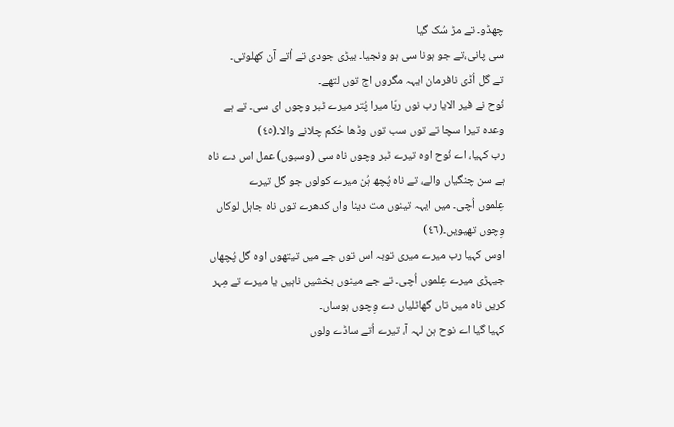چھڈو۔ تے مڑ سُک گیا
سی پانی،تے جو ہونا سی ہو ونجیا۔ بیڑی جودی تے اُتے آن کھلوتی۔
تے گل اُڈی نافرمان ایہہ مگروں اج توں لتھے۔
نُوح نے فیر الایا رب نوں ربّا میرا پُتر میرے ٹبر وچوں ای سی۔ تے ہے
وعدہ تیرا سچا تے توں سب توں وڈھا حُکم چلانے والا۔(٤٥)
رب کہیا، اے نُوح اوہ تیرے ٹبر وچوں ناہ سی (وسبوں) عمل اس دے ناہ
ہے سن چنگیاں والے، تے ناہ پُچھ ہُن میرے کولوں جو گل تیرے
عِلموں اُچی۔ میں ایہہ تینوں مت دینا واں کدھرے توں ناہ جاہل لوکاں
وِچوں تھیویں۔(٤٦)
اوس کہیا رب میرے میری توبہ اس توں جے میں تیتھوں اوہ گل پُچھاں
جیہڑی میرے عِلموں اُچی۔ تے جے مینوں بخشیں ناہیں یا میرے تے مِہر
کریں ناہ میں تاں گھاٹلیاں دے وِچوں ہوساں۔
کہیا گیا اے نوح ہن لہہ آ، تیرے اُتے ساڈے ولوں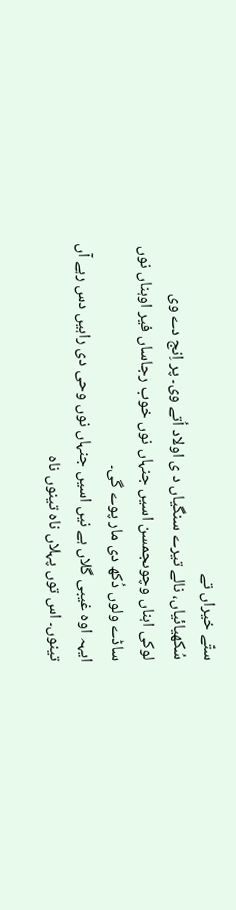ستّے خیراں تے
سُکھیائیاں، نالے تیرے سنگیاں د ی اولاد اُتے وی۔ پر اِنج دے وی
لوکی اہناں وچوںجمسن اسیں جنہاں نوں خوب رجاساں فیر اوہناں نوں
ساڈے ولوں دُکھ دی مار پوے گی۔
ایہہ اوہ غیبی گلاں ہے نیں اسیں جنہاں نوں وحی دی راہیں دس رہے آں
تینوں۔ اس توں پہلاں ناہ تینوں ناہ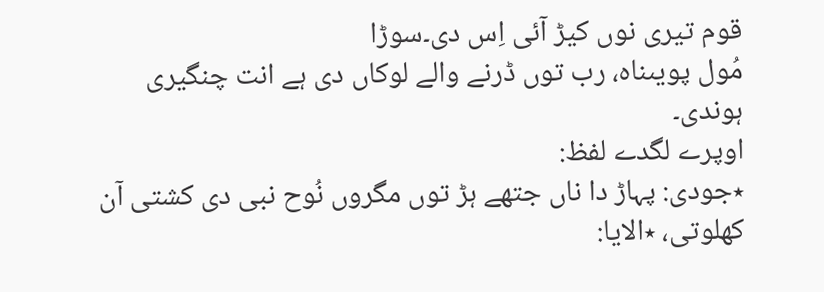قوم تیری نوں کیڑ آئی اِس دی۔سوڑا
مُول پویںناہ، رب توں ڈرنے والے لوکاں دی ہے انت چنگیری
ہوندی۔
اوپرے لگدے لفظ:
٭جودی: پہاڑ دا ناں جتھے ہڑ توں مگروں نُوح نبی دی کشتی آن کھلوتی، ٭الایا: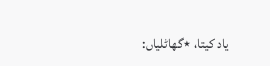یاد کیتا، ٭گھاٹلیاں: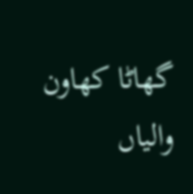گھاٹا کھاون والیاں